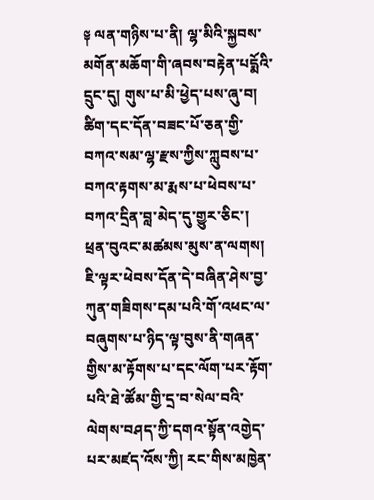༈ ལན་གཉིས་པ་ནི། ལྷ་མིའི་སྐྱབས་མགོན་མཆོག་གི་ཞབས་བརྟེན་པདྨོའི་དྲུང་དུ། གུས་པ་མི་ཕྱེད་པས་ཞུ་བ། ཚིག་དང་དོན་བཟང་པོ་ཅན་གྱི་བཀའ་སམ་ལྷ་རྫས་ཀྱིས་ཀླུབས་པ་བཀའ་རྟགས་མ་རྨས་པ་ཕེབས་པ་བཀའ་དྲིན་བླ་མེད་དུ་གྱུར་ཅིང་། ཕྲན་བུའང་མཚམས་མུས་ན་ལགས། ཇི་ལྟར་ཕེབས་དོན་དེ་བཞིན་ཤེས་བྱ་ཀུན་གཟིགས་དམ་པའི་གོ་འཕང་ལ་བཞུགས་པ་ཉིད་ལྟ་བུས་ནི་གཞན་གྱིས་མ་རྟོགས་པ་དང་ལོག་པར་རྟོག་པའི་ཐེ་ཚོམ་གྱི་དྲ་བ་སེལ་བའི་ལེགས་བཤད་ཀྱི་དགའ་སྟོན་འགྱེད་པར་མཛད་འོས་ཀྱི། རང་གིས་མཁྱེན་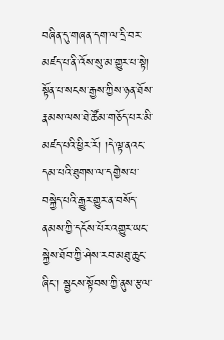བཞིན་དུ་གཞན་དག་ལ་དྲི་བར་མཛད་པ་ནི་འོས་སུ་མ་གྱུར་པ་སྟེ། སྟོན་པ་སངས་རྒྱས་ཀྱིས་ཉན་ཐོས་རྣམས་ལས་ཐེ་ཚོམ་གཅོད་པར་མི་མཛད་པའི་ཕྱིར་རོ། །དེ་ལྟ་ནའང་དམ་པའི་ཐུགས་ལ་དགྱེས་པ་བསྐྱེད་པའི་རྒྱུར་གྱུར་ན་བསོད་ནམས་ཀྱི་དངོས་པོར་འགྱུར་ཡང་སྐྱེས་ཐོབ་ཀྱི་ཤེས་རབ་མཐུ་ཆུང་ཞིང་། སྦྱངས་སྟོབས་ཀྱི་ནུས་རྩལ་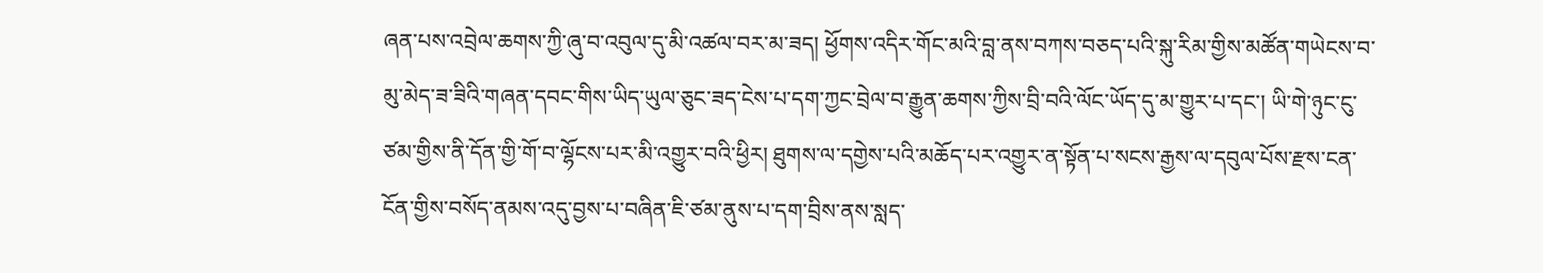ཞན་པས་འབྲེལ་ཆགས་ཀྱི་ཞུ་བ་འབུལ་དུ་མི་འཚལ་བར་མ་ཟད། ཕྱོགས་འདིར་གོང་མའི་བླ་ནས་བཀས་བཅད་པའི་སྐུ་རིམ་གྱིས་མཚོན་གཡེངས་བ་མུ་མེད་ཟ་ཟིའི་གཞན་དབང་གིས་ཡིད་ཡུལ་ཅུང་ཟད་ངེས་པ་དག་ཀྱང་བྲེལ་བ་རྒྱུན་ཆགས་ཀྱིས་བྲི་བའི་ལོང་ཡོད་དུ་མ་གྱུར་པ་དང་། ཡི་གེ་ཉུང་ངུ་ཙམ་གྱིས་ནི་དོན་གྱི་གོ་བ་ལྷོངས་པར་མི་འགྱུར་བའི་ཕྱིར། ཐུགས་ལ་དགྱེས་པའི་མཆོད་པར་འགྱུར་ན་སྟོན་པ་སངས་རྒྱས་ལ་དབུལ་པོས་རྫས་ངན་ངོན་གྱིས་བསོད་ནམས་འདུ་བྱས་པ་བཞིན་ཇི་ཙམ་ནུས་པ་དག་བྲིས་ནས་སླད་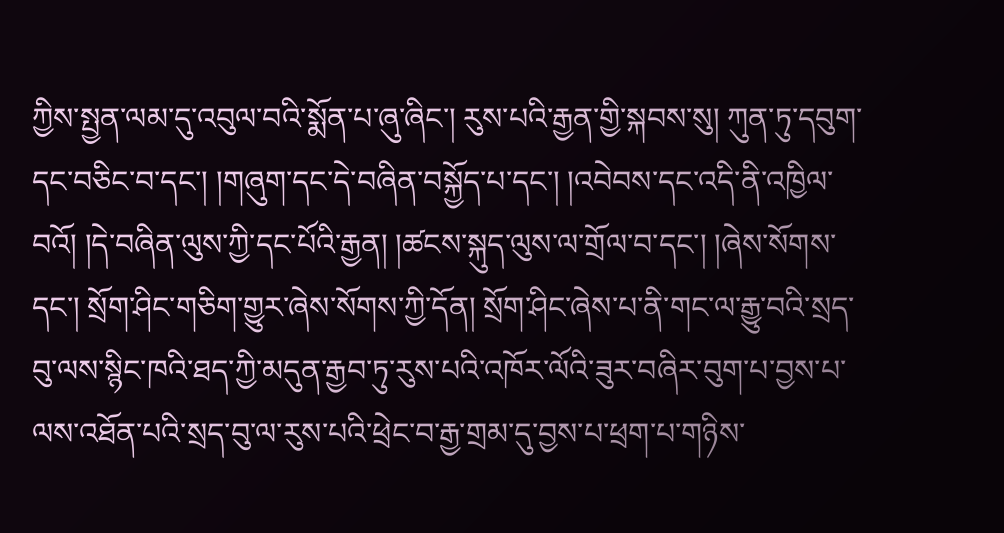ཀྱིས་སྤྱན་ལམ་དུ་འབུལ་བའི་སྨོན་པ་ཞུ་ཞིང་། རུས་པའི་རྒྱན་གྱི་སྐབས་སུ། ཀུན་ཏུ་དབུག་དང་བཅིང་བ་དང་། །གཞུག་དང་དེ་བཞིན་བསྐྱོད་པ་དང་། །འབེབས་དང་འདི་ནི་འཁྱིལ་བའོ། །དེ་བཞིན་ལུས་ཀྱི་དང་པོའི་རྒྱན། །ཚངས་སྐུད་ལུས་ལ་གྲོལ་བ་དང་། །ཞེས་སོགས་དང་། སྲོག་ཤིང་གཅིག་གྱུར་ཞེས་སོགས་ཀྱི་དོན། སྲོག་ཤིང་ཞེས་པ་ནི་གང་ལ་རྒྱུ་བའི་སྲད་བུ་ལས་སྙིང་ཁའི་ཐད་ཀྱི་མདུན་རྒྱབ་ཏུ་རུས་པའི་འཁོར་ལོའི་ཟུར་བཞིར་བུག་པ་བྱས་པ་ལས་འཐོན་པའི་སྲད་བུ་ལ་རུས་པའི་ཕྲེང་བ་རྒྱ་གྲམ་དུ་བྱས་པ་ཕྲག་པ་གཉིས་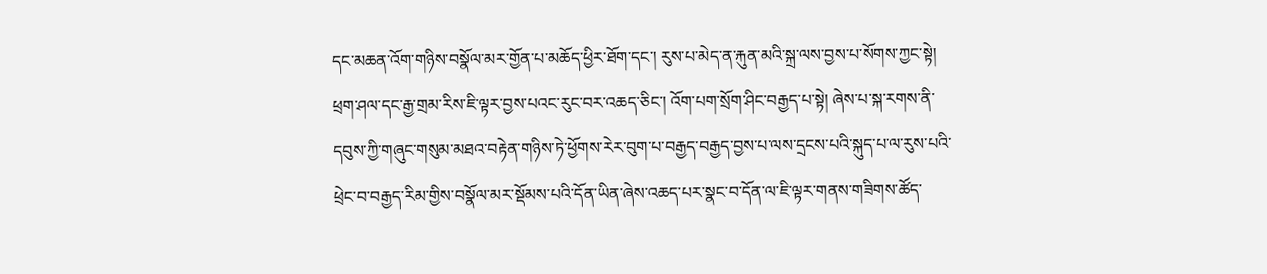དང་མཆན་འོག་གཉིས་བསྣོལ་མར་གྱོན་པ་མཆོད་ཕྱིར་ཐོག་དང་། རུས་པ་མེད་ན་རྐུན་མའི་སྐྲ་ལས་བྱས་པ་སོགས་ཀྱང་སྟེ། ཕྲག་ཤལ་དང་རྒྱ་གྲམ་རིས་ཇི་ལྟར་བྱས་པའང་རུང་བར་འཆད་ཅིང་། འོག་པག་སྲོག་ཤིང་བརྒྱད་པ་སྟེ། ཞེས་པ་སྐ་རགས་ནི་དབུས་ཀྱི་གཞུང་གསུམ་མཐའ་བརྟེན་གཉིས་ཏེ་ཕྱོགས་རེར་བུག་པ་བརྒྱད་བརྒྱད་བྱས་པ་ལས་དྲངས་པའི་སྐུད་པ་ལ་རུས་པའི་ཕྲེང་བ་བརྒྱད་རིམ་གྱིས་བསྣོལ་མར་སྡོམས་པའི་དོན་ཡིན་ཞེས་འཆད་པར་སྣང་བ་དོན་ལ་ཇི་ལྟར་གནས་གཟིགས་ཚོད་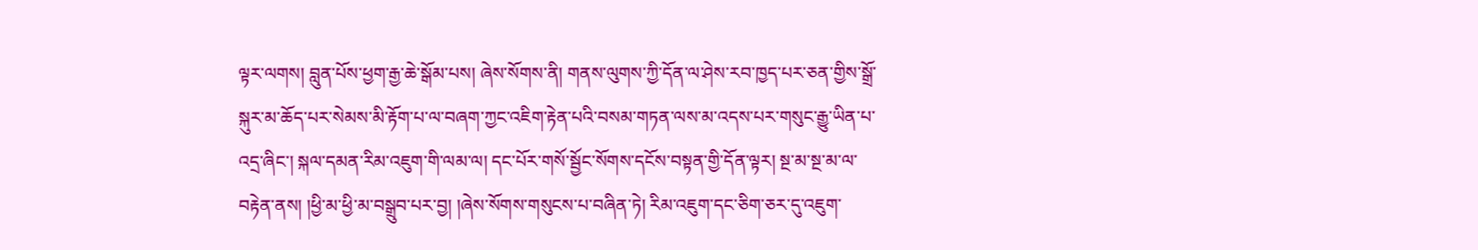ལྟར་ལགས། བླུན་པོས་ཕྱག་རྒྱ་ཆེ་སྒོམ་པས། ཞེས་སོགས་ནི། གནས་ལུགས་ཀྱི་དོན་ལ་ཤེས་རབ་ཁྱད་པར་ཅན་གྱིས་སྒྲོ་སྐུར་མ་ཆོད་པར་སེམས་མི་རྟོག་པ་ལ་བཞག་ཀྱང་འཇིག་རྟེན་པའི་བསམ་གཏན་ལས་མ་འདས་པར་གསུང་རྒྱུ་ཡིན་པ་འདྲ་ཞིང་། སྐལ་དམན་རིམ་འཇུག་གི་ལམ་ལ། དང་པོར་གསོ་སྦྱོང་སོགས་དངོས་བསྟན་གྱི་དོན་ལྟར། སྔ་མ་སྔ་མ་ལ་བརྟེན་ནས། །ཕྱི་མ་ཕྱི་མ་བསྒྲུབ་པར་བྱ། །ཞེས་སོགས་གསུངས་པ་བཞིན་ཏེ། རིམ་འཇུག་དང་ཅིག་ཅར་དུ་འཇུག་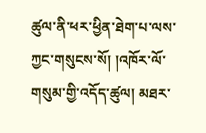ཚུལ་ནི་ཕར་ཕྱིན་ཐེག་པ་ལས་ཀྱང་གསུངས་སོ། །འཁོར་ལོ་གསུམ་གྱི་འདོད་ཚུལ། མཐར་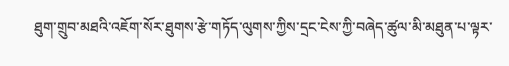ཐུག་གྲུབ་མཐའི་འཇོག་སོར་ཐུགས་རྩེ་གཏོད་ལུགས་ཀྱིས་དྲང་ངེས་ཀྱི་བཞེད་ཚུལ་མི་མཐུན་པ་ལྟར་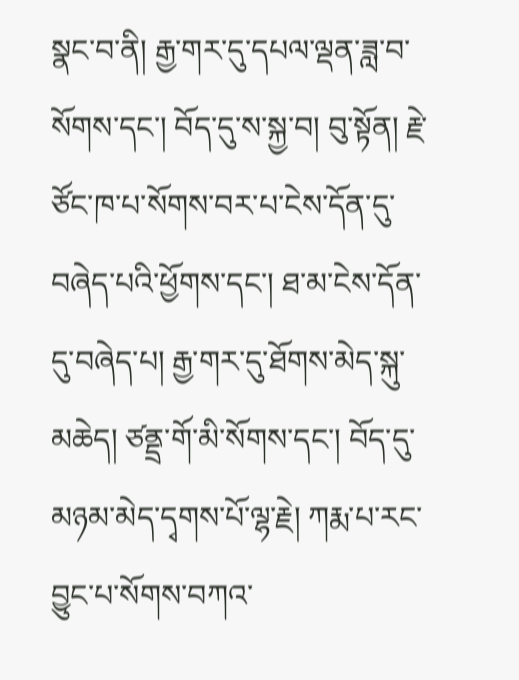སྣང་བ་ནི། རྒྱ་གར་དུ་དཔལ་ལྡན་ཟླ་བ་སོགས་དང་། བོད་དུ་ས་སྐྱ་བ། བུ་སྟོན། རྗེ་ཙོང་ཁ་པ་སོགས་བར་པ་ངེས་དོན་དུ་བཞེད་པའི་ཕྱོགས་དང་། ཐ་མ་ངེས་དོན་དུ་བཞེད་པ། རྒྱ་གར་དུ་ཐོགས་མེད་སྐུ་མཆེད། ཙནྡྲ་གོ་མི་སོགས་དང་། བོད་དུ་མཉམ་མེད་དྭགས་པོ་ལྷ་རྗེ། ཀརྨ་པ་རང་བྱུང་པ་སོགས་བཀའ་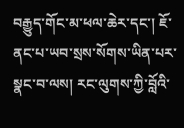བརྒྱུད་གོང་མ་ཕལ་ཆེར་དང་། ཇོ་ནང་པ་ཡབ་སྲས་སོགས་ཡིན་པར་སྣང་བ་ལས། རང་ལུགས་ཀྱི་བློའི་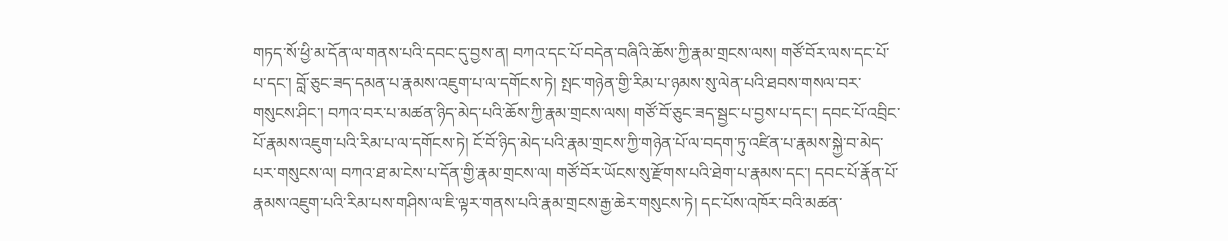གཏད་སོ་ཕྱི་མ་དོན་ལ་གནས་པའི་དབང་དུ་བྱས་ན། བཀའ་དང་པོ་བདེན་བཞིའི་ཆོས་ཀྱི་རྣམ་གྲངས་ལས། གཙོ་བོར་ལས་དང་པོ་པ་དང་། བློ་ཅུང་ཟད་དམན་པ་རྣམས་འཇུག་པ་ལ་དགོངས་ཏེ། སྤང་གཉེན་གྱི་རིམ་པ་ཉམས་སུ་ལེན་པའི་ཐབས་གསལ་བར་གསུངས་ཤིང་། བཀའ་བར་པ་མཚན་ཉིད་མེད་པའི་ཆོས་ཀྱི་རྣམ་གྲངས་ལས། གཙོ་བོ་ཅུང་ཟད་སྦྱང་པ་བྱས་པ་དང་། དབང་པོ་འབྲིང་པོ་རྣམས་འཇུག་པའི་རིམ་པ་ལ་དགོངས་ཏེ། ངོ་བོ་ཉིད་མེད་པའི་རྣམ་གྲངས་ཀྱི་གཉེན་པོ་ལ་བདག་ཏུ་འཛིན་པ་རྣམས་སྐྱེ་བ་མེད་པར་གསུངས་ལ། བཀའ་ཐ་མ་ངེས་པ་དོན་གྱི་རྣམ་གྲངས་ལ། གཙོ་བོར་ཡོངས་སུ་རྫོགས་པའི་ཐེག་པ་རྣམས་དང་། དབང་པོ་རྣོན་པོ་རྣམས་འཇུག་པའི་རིམ་པས་གཤིས་ལ་ཇི་ལྟར་གནས་པའི་རྣམ་གྲངས་རྒྱ་ཆེར་གསུངས་ཏེ། དང་པོས་འཁོར་བའི་མཚན་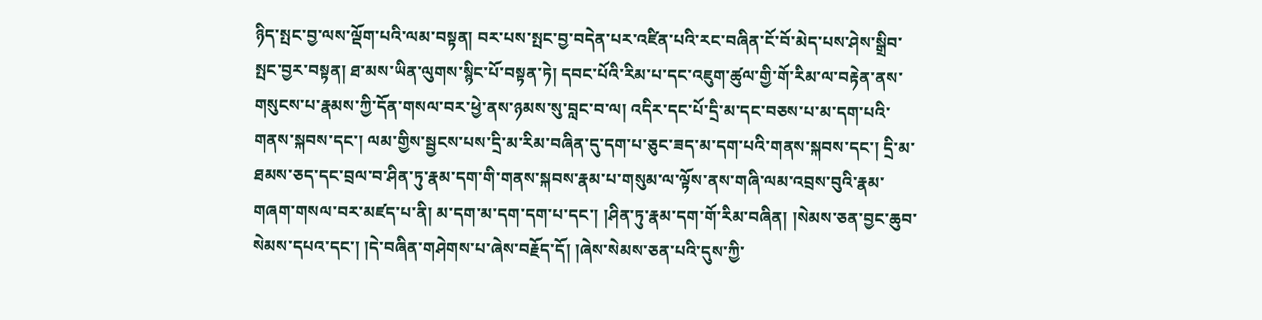ཉིད་སྤང་བྱ་ལས་ལྡོག་པའི་ལམ་བསྟན། བར་པས་སྤང་བྱ་བདེན་པར་འཛིན་པའི་རང་བཞིན་ངོ་བོ་མེད་པས་ཤེས་སྒྲིབ་སྤང་བྱར་བསྟན། ཐ་མས་ཡིན་ལུགས་སྙིང་པོ་བསྟན་ཏེ། དབང་པོའི་རིམ་པ་དང་འཇུག་ཚུལ་གྱི་གོ་རིམ་ལ་བརྟེན་ནས་གསུངས་པ་རྣམས་ཀྱི་དོན་གསལ་བར་ཕྱེ་ནས་ཉམས་སུ་བླང་བ་ལ། འདིར་དང་པོ་དྲི་མ་དང་བཅས་པ་མ་དག་པའི་གནས་སྐབས་དང་། ལམ་གྱིས་སྦྱངས་པས་དྲི་མ་རིམ་བཞིན་དུ་དག་པ་ཅུང་ཟད་མ་དག་པའི་གནས་སྐབས་དང་། དྲི་མ་ཐམས་ཅད་དང་བྲལ་བ་ཤིན་ཏུ་རྣམ་དག་གི་གནས་སྐབས་རྣམ་པ་གསུམ་ལ་ལྟོས་ནས་གཞི་ལམ་འབྲས་བུའི་རྣམ་གཞག་གསལ་བར་མཛད་པ་ནི། མ་དག་མ་དག་དག་པ་དང་། །ཤིན་ཏུ་རྣམ་དག་གོ་རིམ་བཞིན། །སེམས་ཅན་བྱང་ཆུབ་སེམས་དཔའ་དང་། །དེ་བཞིན་གཤེགས་པ་ཞེས་བརྗོད་དོ། །ཞེས་སེམས་ཅན་པའི་དུས་ཀྱི་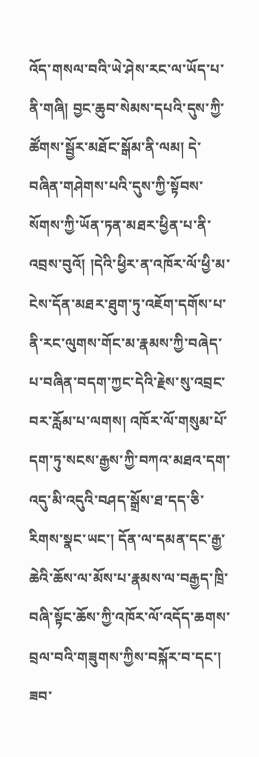འོད་གསལ་བའི་ཡེ་ཤེས་རང་ལ་ཡོད་པ་ནི་གཞི། བྱང་ཆུབ་སེམས་དཔའི་དུས་ཀྱི་ཚོགས་སྦྱོར་མཐོང་སྒོམ་ནི་ལམ། དེ་བཞིན་གཤེགས་པའི་དུས་ཀྱི་སྟོབས་སོགས་ཀྱི་ཡོན་ཏན་མཐར་ཕྱིན་པ་ནི་འབྲས་བུའོ། །དེའི་ཕྱིར་ན་འཁོར་ལོ་ཕྱི་མ་ངེས་དོན་མཐར་ཐུག་ཏུ་འཇོག་དགོས་པ་ནི་རང་ལུགས་གོང་མ་རྣམས་ཀྱི་བཞེད་པ་བཞིན་བདག་ཀྱང་དེའི་རྗེས་སུ་འབྲང་བར་རློམ་པ་ལགས། འཁོར་ལོ་གསུམ་པོ་དག་ཏུ་སངས་རྒྱས་ཀྱི་བཀའ་མཐའ་དག་འདུ་མི་འདུའི་བཤད་སྒྲོས་ཐ་དད་ཅི་རིགས་སྣང་ཡང་། དོན་ལ་དམན་དང་རྒྱ་ཆེའི་ཆོས་ལ་མོས་པ་རྣམས་ལ་བརྒྱད་ཁྲི་བཞི་སྟོང་ཆོས་ཀྱི་འཁོར་ལོ་འདོད་ཆགས་བྲལ་བའི་གཟུགས་ཀྱིས་བསྐོར་བ་དང་། ཟབ་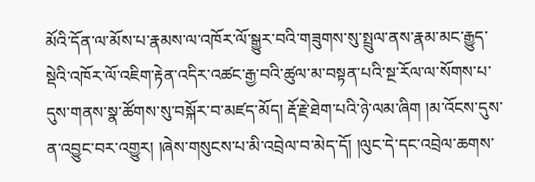མོའི་དོན་ལ་མོས་པ་རྣམས་ལ་འཁོར་ལོ་སྒྱུར་བའི་གཟུགས་སུ་སྤྲུལ་ནས་རྣམ་མང་རྒྱུད་སྡེའི་འཁོར་ལོ་འཇིག་རྟེན་འདིར་འཚང་རྒྱ་བའི་ཚུལ་མ་བསྟན་པའི་སྔ་རོལ་ལ་སོགས་པ་དུས་གནས་སྣ་ཚོགས་སུ་བསྐོར་བ་མཛད་མོད། རྡོ་རྗེ་ཐེག་པའི་ཉེ་ལམ་ཞིག །མ་འོངས་དུས་ན་འབྱུང་བར་འགྱུར། །ཞེས་གསུངས་པ་མི་འབྲེལ་བ་མེད་དོ། །ལུང་དེ་དང་འབྲེལ་ཆགས་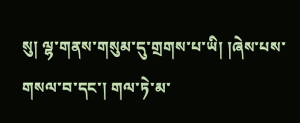སུ། ལྷ་གནས་གསུམ་དུ་གྲགས་པ་ཡི། །ཞེས་པས་གསལ་བ་དང་། གལ་ཏེ་མ་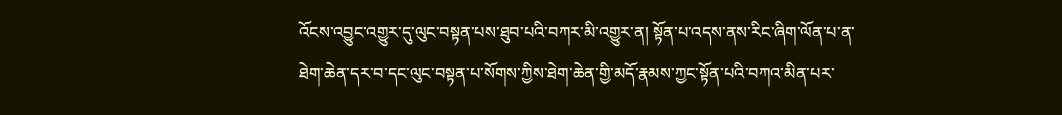འོངས་འབྱུང་འགྱུར་དུ་ལུང་བསྟན་པས་ཐུབ་པའི་བཀར་མི་འགྱུར་ན། སྟོན་པ་འདས་ནས་རིང་ཞིག་ལོན་པ་ན་ཐེག་ཆེན་དར་བ་དང་ལུང་བསྟན་པ་སོགས་ཀྱིས་ཐེག་ཆེན་གྱི་མདོ་རྣམས་ཀྱང་སྟོན་པའི་བཀའ་མིན་པར་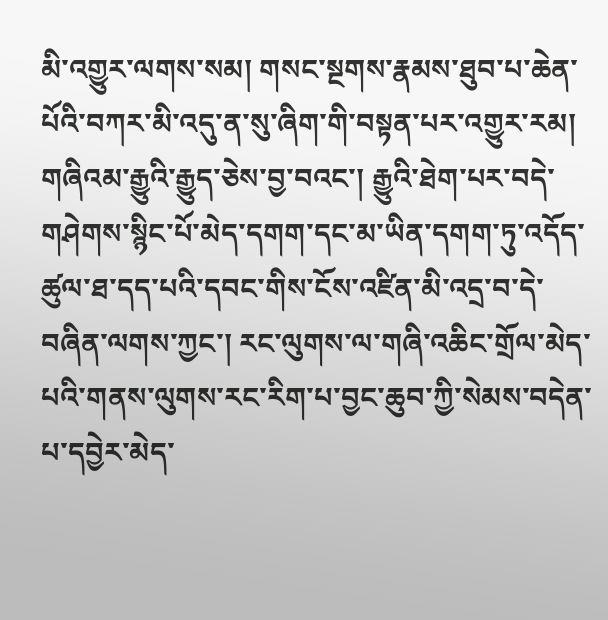མི་འགྱུར་ལགས་སམ། གསང་སྔགས་རྣམས་ཐུབ་པ་ཆེན་པོའི་བཀར་མི་འདུ་ན་སུ་ཞིག་གི་བསྟན་པར་འགྱུར་རམ། གཞིའམ་རྒྱུའི་རྒྱུད་ཅེས་བྱ་བའང་། རྒྱུའི་ཐེག་པར་བདེ་གཤེགས་སྙིང་པོ་མེད་དགག་དང་མ་ཡིན་དགག་ཏུ་འདོད་ཚུལ་ཐ་དད་པའི་དབང་གིས་ངོས་འཛིན་མི་འདྲ་བ་དེ་བཞིན་ལགས་ཀྱང་། རང་ལུགས་ལ་གཞི་འཆིང་གྲོལ་མེད་པའི་གནས་ལུགས་རང་རིག་པ་བྱང་ཆུབ་ཀྱི་སེམས་བདེན་པ་དབྱེར་མེད་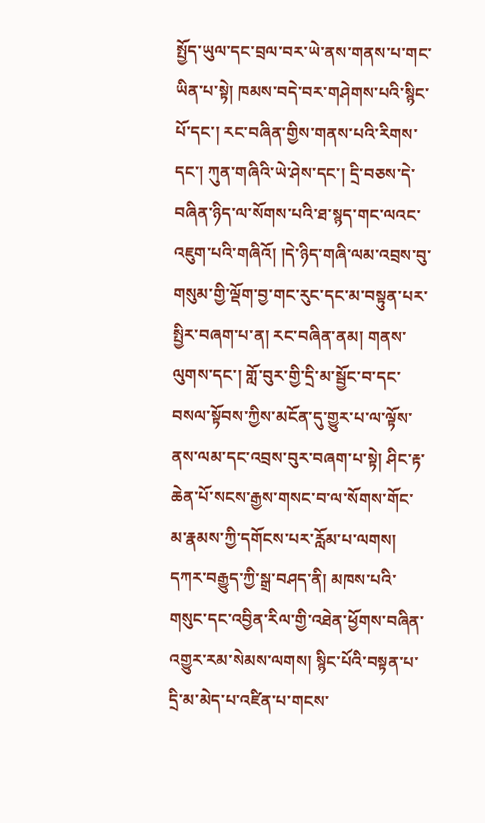སྤྱོད་ཡུལ་དང་བྲལ་བར་ཡེ་ནས་གནས་པ་གང་ཡིན་པ་སྟེ། ཁམས་བདེ་བར་གཤེགས་པའི་སྙིང་པོ་དང་། རང་བཞིན་གྱིས་གནས་པའི་རིགས་དང་། ཀུན་གཞིའི་ཡེ་ཤེས་དང་། དྲི་བཅས་དེ་བཞིན་ཉིད་ལ་སོགས་པའི་ཐ་སྙད་གང་ལའང་འཇུག་པའི་གཞིའོ། །དེ་ཉིད་གཞི་ལམ་འབྲས་བུ་གསུམ་གྱི་ལྡོག་བྱ་གང་རུང་དང་མ་བསྟུན་པར་སྤྱིར་བཞག་པ་ན། རང་བཞིན་ནམ། གནས་ལུགས་དང་། གློ་བུར་གྱི་དྲི་མ་སྦྱོང་བ་དང་བསལ་སྟོབས་ཀྱིས་མངོན་དུ་གྱུར་པ་ལ་ལྟོས་ནས་ལམ་དང་འབྲས་བུར་བཞག་པ་སྟེ། ཤིང་རྟ་ཆེན་པོ་སངས་རྒྱས་གསང་བ་ལ་སོགས་གོང་མ་རྣམས་ཀྱི་དགོངས་པར་རློམ་པ་ལགས། དཀར་བརྒྱུད་ཀྱི་སྒྲ་བཤད་ནི། མཁས་པའི་གསུང་དང་འབྱིན་རིལ་གྱི་འཐེན་ཕྱོགས་བཞིན་འགྱུར་རམ་སེམས་ལགས། སྙིང་པོའི་བསྟན་པ་དྲི་མ་མེད་པ་འཛིན་པ་གངས་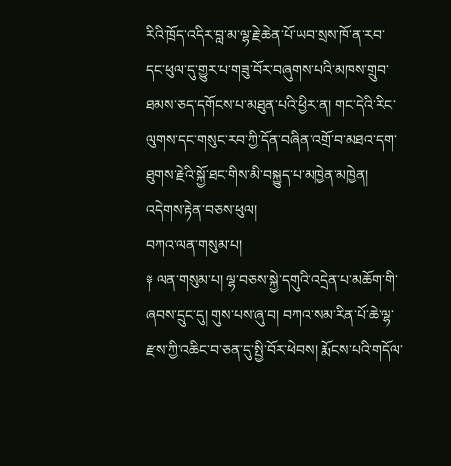རིའི་ཁྲོད་འདིར་བླ་མ་ལྷ་རྗེ་ཆེན་པོ་ཡབ་སྲས་ཁོ་ན་རབ་དང་ཕུལ་དུ་གྱུར་པ་གཟུ་བོར་བཞུགས་པའི་མཁས་གྲུབ་ཐམས་ཅད་དགོངས་པ་མཐུན་པའི་ཕྱིར་ན། གང་དེའི་རིང་ལུགས་དང་གསུང་རབ་ཀྱི་དོན་བཞིན་འགྲོ་བ་མཐའ་དག་ཐུགས་རྗེའི་སྐྱོ་ཐང་གིས་མི་བསྐྱུད་པ་མཁྱེན་མཁྱེན། འདེགས་རྟེན་བཅས་ཕུལ།
བཀའ་ལན་གསུམ་པ།
༈ ལན་གསུམ་པ། ལྷ་བཅས་སྐྱེ་དགུའི་འདྲེན་པ་མཆོག་གི་ཞབས་དྲུང་དུ། གུས་པས་ཞུ་བ། བཀའ་སམ་རིན་པོ་ཆེ་ལྷ་རྫས་ཀྱི་འཆིང་བ་ཅན་དུ་སྤྱི་བོར་ཕེབས། རྨོངས་པའི་གདོལ་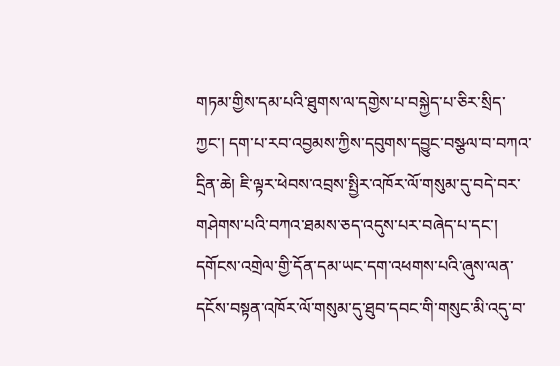གཏམ་གྱིས་དམ་པའི་ཐུགས་ལ་དགྱེས་པ་བསྐྱེད་པ་ཅིར་སྲིད་ཀྱང་། དག་པ་རབ་འབྱམས་ཀྱིས་དབུགས་དབྱུང་བསྩལ་བ་བཀའ་དྲིན་ཆེ། ཇི་ལྟར་ཕེབས་འབྲས་སྤྱིར་འཁོར་ལོ་གསུམ་དུ་བདེ་བར་གཤེགས་པའི་བཀའ་ཐམས་ཅད་འདུས་པར་བཞེད་པ་དང་། དགོངས་འགྲེལ་གྱི་དོན་དམ་ཡང་དག་འཕགས་པའི་ཞུས་ལན་དངོས་བསྟན་འཁོར་ལོ་གསུམ་དུ་ཐུབ་དབང་གི་གསུང་མི་འདུ་བ་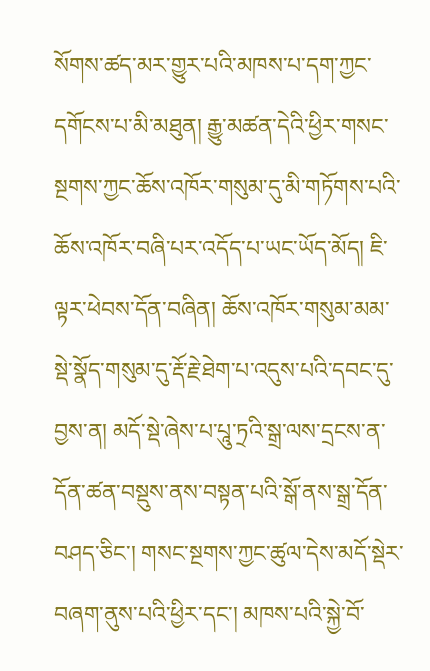སོགས་ཚད་མར་གྱུར་པའི་མཁས་པ་དག་ཀྱང་དགོངས་པ་མི་མཐུན། རྒྱུ་མཚན་དེའི་ཕྱིར་གསང་སྔགས་ཀྱང་ཆོས་འཁོར་གསུམ་དུ་མི་གཏོགས་པའི་ཆོས་འཁོར་བཞི་པར་འདོད་པ་ཡང་ཡོད་མོད། ཇི་ལྟར་ཕེབས་དོན་བཞིན། ཆོས་འཁོར་གསུམ་མམ་སྡེ་སྣོད་གསུམ་དུ་རྡོ་རྗེ་ཐེག་པ་འདུས་པའི་དབང་དུ་བྱས་ན། མདོ་སྡེ་ཞེས་པ་པཱུ་ཏྲའི་སྒྲ་ལས་དྲངས་ན་དོན་ཚན་བསྡུས་ནས་བསྟན་པའི་སྒོ་ནས་སྒྲ་དོན་བཤད་ཅིང་། གསང་སྔགས་ཀྱང་ཚུལ་དེས་མདོ་སྡེར་བཞག་ནུས་པའི་ཕྱིར་དང་། མཁས་པའི་སྐྱེ་བོ་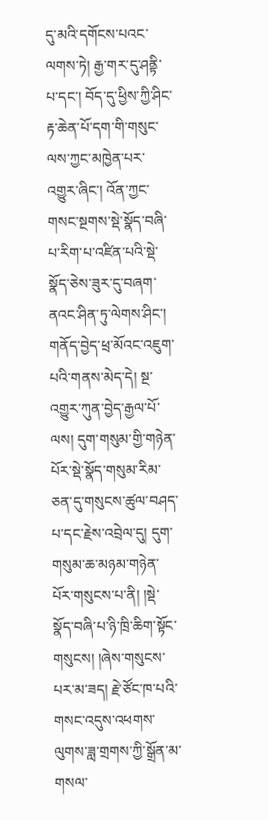དུ་མའི་དགོངས་པའང་ལགས་ཏེ། རྒྱ་གར་དུ་ཤནྟི་པ་དང་། བོད་དུ་ཕྱིས་ཀྱི་ཤིང་རྟ་ཆེན་པོ་དག་གི་གསུང་ལས་ཀྱང་མཁྱེན་པར་འགྱུར་ཞིང་། འོན་ཀྱང་གསང་སྔགས་སྡེ་སྣོད་བཞི་པ་རིག་པ་འཛིན་པའི་སྡེ་སྣོད་ཅེས་ཟུར་དུ་བཞག་ནའང་ཤིན་ཏུ་ལེགས་ཤིང་། གནོད་བྱེད་ཕྲ་མོའང་འཇུག་པའི་གནས་མེད་དེ། སྔ་འགྱུར་ཀུན་བྱེད་རྒྱལ་པོ་ལས། དུག་གསུམ་གྱི་གཉེན་པོར་སྡེ་སྣོད་གསུམ་རིམ་ཅན་དུ་གསུངས་ཚུལ་བཤད་པ་དང་རྗེས་འབྲེལ་དུ། དུག་གསུམ་ཆ་མཉམ་གཉེན་པོར་གསུངས་པ་ནི། །སྡེ་སྣོད་བཞི་པ་ཉི་ཁྲི་ཆིག་སྟོང་གསུངས། །ཞེས་གསུངས་པར་མ་ཟད། རྗེ་ཙོང་ཁ་པའི་གསང་འདུས་འཕགས་ལུགས་ཟླ་གྲགས་ཀྱི་སྒྲོན་མ་གསལ་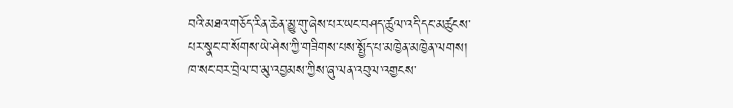བའི་མཐའ་གཅོད་རིན་ཆེན་མྱུ་གུ་ཞེས་པར་ཡང་བཤད་ཚུལ་འདི་དང་མཚུངས་པར་སྣང་བ་སོགས་ཡེ་ཤེས་ཀྱི་གཟིགས་པས་སྤྱོད་པ་མཁྱེན་མཁྱེན་ལགས། ཁ་སང་བར་བྲེལ་བ་མུ་འབྱམས་ཀྱིས་ཞུ་ལན་འབུལ་འགྱངས་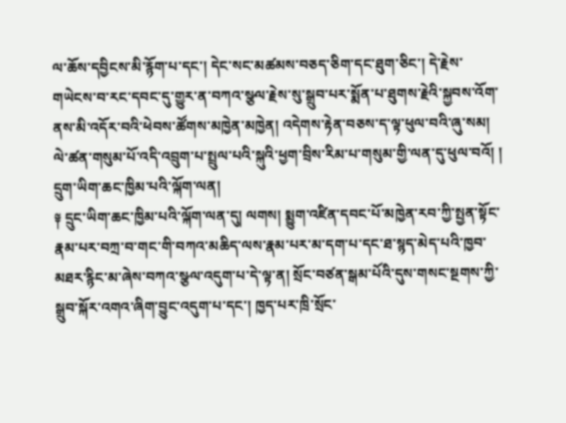ལ་ཆོས་དབྱིངས་མི་རྙོག་པ་དང་། དེང་སང་མཚམས་བཅད་ཅིག་དང་ཐུག་ཅིང་། དེ་རྗེས་གཡེངས་བ་རང་དབང་དུ་གྱུར་ན་བཀའ་སྩལ་རྗེས་སུ་སྒྲུབ་པར་སྨོན་པ་ཐུགས་རྗེའི་སྐྱབས་འོག་ནས་མི་འདོར་བའི་ཕེབས་ཚོགས་མཁྱེན་མཁྱེན། འདེགས་རྟེན་བཅས་ད་ལྟ་ཕུལ་བའི་ཞུ་སམ། ལེ་ཚན་གསུམ་པོ་འདི་འབྲུག་པ་སྤྲུལ་པའི་སྐུའི་ཕྱག་བྲིས་རིམ་པ་གསུམ་གྱི་ལན་དུ་ཕུལ་བའོ། །
དྲུག་ཡིག་ཆང་ཁྱིམ་པའི་ལྐོག་ལན།
༈ དྲུང་ཡིག་ཆང་ཁྱིམ་པའི་ལྐོག་ལན་དུ། ལགས། སྨྱུག་འཛིན་དབང་པོ་མཁྱེན་རབ་ཀྱི་སྤྱན་སྟོང་རྣམ་པར་བཀྲ་བ་གང་གི་བཀའ་མཆིད་ལས་རྣམ་པར་མ་དག་པ་དང་ཐ་སྙད་མེད་པའི་ཁྱབ་མཐར་རྙིང་མ་ཞེས་བཀའ་སྩལ་འདུག་པ་དེ་ལྟ་ན། སྲོང་བཙན་སྒམ་པོའི་དུས་གསང་སྔགས་ཀྱི་སྒྲུབ་སྐོར་འགའ་ཞིག་བྱུང་འདུག་པ་དང་། ཁྱད་པར་ཁྲི་སྲོང་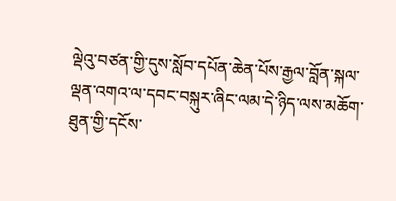ལྡེའུ་བཙན་གྱི་དུས་སློབ་དཔོན་ཆེན་པོས་རྒྱལ་བློན་སྐལ་ལྡན་འགའ་ལ་དབང་བསྐུར་ཞིང་ལམ་དེ་ཉིད་ལས་མཆོག་ཐུན་གྱི་དངོས་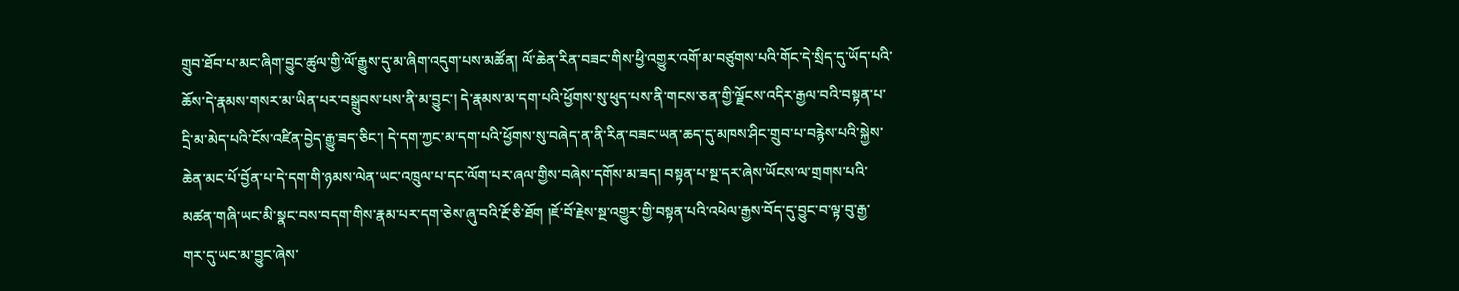གྲུབ་ཐོབ་པ་མང་ཞིག་བྱུང་ཚུལ་གྱི་ལོ་རྒྱུས་དུ་མ་ཞིག་འདུག་པས་མཚོན། ལོ་ཆེན་རིན་བཟང་གིས་ཕྱི་འགྱུར་འགོ་མ་བཙུགས་པའི་གོང་དེ་སྲིད་དུ་ཡོད་པའི་ཆོས་དེ་རྣམས་གསར་མ་ཡིན་པར་བསྒྲུབས་པས་ནི་མ་བྱུང་། དེ་རྣམས་མ་དག་པའི་ཕྱོགས་སུ་ཕུད་པས་ནི་གངས་ཅན་གྱི་ལྗོངས་འདིར་རྒྱལ་བའི་བསྟན་པ་དྲི་མ་མེད་པའི་ངོས་འཛིན་བྱེད་རྒྱུ་ཟད་ཅིང་། དེ་དག་ཀྱང་མ་དག་པའི་ཕྱོགས་སུ་བཞེད་ན་ནི་རིན་བཟང་ཡན་ཆད་དུ་མཁས་ཤིང་གྲུབ་པ་བརྙེས་པའི་སྐྱེས་ཆེན་མང་པོ་བྱོན་པ་དེ་དག་གི་ཉམས་ལེན་ཡང་འཁྲུལ་པ་དང་ལོག་པར་ཞལ་གྱིས་བཞེས་དགོས་མ་ཟད། བསྟན་པ་སྔ་དར་ཞེས་ཡོངས་ལ་གྲགས་པའི་མཚན་གཞི་ཡང་མི་སྣང་བས་བདག་གིས་རྣམ་པར་དག་ཅེས་ཞུ་བའི་རྔོ་ཅི་ཐོག །ཇོ་བོ་རྗེས་སྔ་འགྱུར་གྱི་བསྟན་པའི་འཕེལ་རྒྱས་བོད་དུ་བྱུང་བ་ལྟ་བུ་རྒྱ་གར་དུ་ཡང་མ་བྱུང་ཞེས་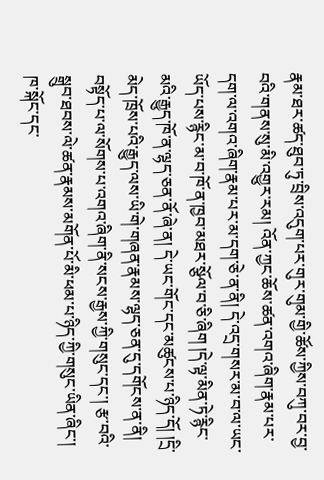རྣམ་ཐར་ཚད་ཐུབ་ཏུ་བྲིས་འདུག་པར་གུར་གུམ་གྱི་ཚོས་ཀྱིས་བཀུ་བར་བྱ་བའི་གནས་སུ་མི་འགྱུར་རམ། འོན་ཀྱང་ཆོས་ཚན་འགའ་ཞིག་རྣམ་པར་དག་ལ་འགའ་ཞིག་རྣམ་པར་མ་དག་ཅེ་ན་ནི། དེ་འདྲ་གསར་མ་བ་ལ་ཡང་ཡོད་པས་རྙིང་མ་བ་ཁོ་ན་ཁྱབ་མཐར་སྩོལ་བ་ཅི་ཞིག །དེ་ལྟ་མིན་ཏེ་རྙིང་མའི་རྒྱུད་ཁོ་ན་ལྷད་ཅན་ནོ་ཞེ་ན། དེ་ཡང་གོང་དང་མཚུངས་པ་ཉིད་དོ། །དྲི་མེད་ཁྲོས་པའི་རྒྱུད་ལས་ཡི་གེ་གཞན་རྣམས་ལྷད་ཅན་དུ་དགོངས་ན་ནི། བསྟོད་པ་ལ་སོགས་པ་འགའ་ཞིག་ནི་སངས་རྒྱས་ཀྱི་གསུང་དང་། རྩ་བའི་སྒྲུབ་ཐབས་ལེ་ཚན་རྣམས་མགོན་པོ་མི་ཕམ་པ་ཉིད་ཀྱི་གསུང་ཡིན་ཞིང་། ཁ་སྐོང་དང་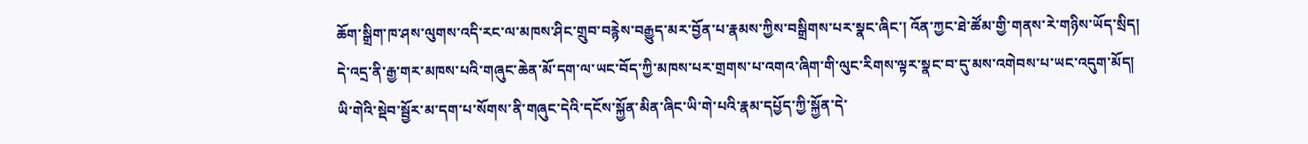ཆོག་སྒྲིག་ཁ་ཤས་ལུགས་འདི་རང་ལ་མཁས་ཤིང་གྲུབ་བརྙེས་བརྒྱུད་མར་བྱོན་པ་རྣམས་ཀྱིས་བསྒྲིགས་པར་སྣང་ཞིང་། འོན་ཀྱང་ཐེ་ཚོམ་གྱི་གནས་རེ་གཉིས་ཡོད་སྲིད། དེ་འདྲ་ནི་རྒྱ་གར་མཁས་པའི་གཞུང་ཆེན་མོ་དག་ལ་ཡང་བོད་ཀྱི་མཁས་པར་གྲགས་པ་འགའ་ཞིག་གི་ལུང་རིགས་ལྟར་སྣང་བ་དུ་མས་འགེབས་པ་ཡང་འདུག་མོད། ཡི་གེའི་སྡེབ་སྦྱོར་མ་དག་པ་སོགས་ནི་གཞུང་དེའི་དངོས་སྐྱོན་མིན་ཞིང་ཡི་གེ་པའི་རྣམ་དཔྱོད་ཀྱི་སྐྱོན་དེ་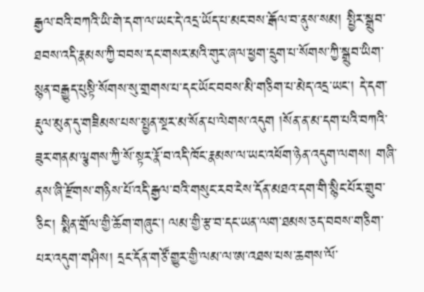རྒྱལ་བའི་བཀའི་ཡི་གེ་དག་ལ་ཡང་དེ་འདྲ་ཡོད་པ་མང་བས་རྒོལ་བ་ནུས་སམ། སྤྱིར་སྒྲུབ་ཐབས་འདི་རྣམས་ཀྱི་བབས་དང་གསར་མའི་གུར་ཞལ་ཕྱག་དྲུག་པ་སོགས་ཀྱི་སྒྲུབ་ཡིག་སྙན་བརྒྱུད་པུསྟི་སོགས་སུ་གྲགས་པ་དང་ཡོང་བབས་མི་གཅིག་པ་མེད་འདྲ་ཡང་། དེ་དག་རྡུལ་མུན་དུ་གཟིམས་པས་སྤྱན་སྔར་མ་སོན་པ་ལེགས་འདུག །སོན་ན་མ་དག་པའི་བཀའི་ཟུར་གནམ་ལྕགས་ཀྱི་སོ་སྟར་རྣོ་བ་འདི་ཁོང་རྣམས་ལ་ཡང་འཕོག་ཉེན་འདུག་ལགས། གཞི་ནས་ཞི་རྫོགས་གཉིས་པོ་འདི་རྒྱལ་བའི་གསུང་རབ་ངེས་དོན་མཐའ་དག་གི་སྙིང་པོར་གྲུབ་ཅིང་། སྨིན་གྲོལ་གྱི་ཆོག་གཞུང་། ལམ་གྱི་རྩ་བ་དང་ཡན་ལག་ཐམས་ཅད་བབས་གཅིག་པར་འདུག་གཤིས། དྲང་དོན་གཙོ་གྱུར་གྱི་ལམ་ལ་ཨ་འཐས་པས་ཆགས་ལོ་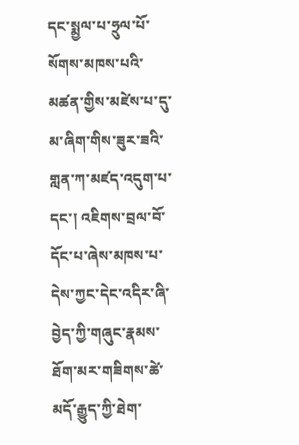དང་སྨྱལ་པ་ཧྲུལ་པོ་སོགས་མཁས་པའི་མཚན་གྱིས་མཛེས་པ་དུ་མ་ཞིག་གིས་ཟུར་ཟའི་གླན་ཀ་མཛད་འདུག་པ་དང་། འཇིགས་བྲལ་བོ་དོང་པ་ཞེས་མཁས་པ་དེས་ཀྱང་དེང་འདིར་ཞི་བྱེད་ཀྱི་གཞུང་རྣམས་ཐོག་མར་གཟིགས་ཚེ་མདོ་རྒྱུད་ཀྱི་ཐེག་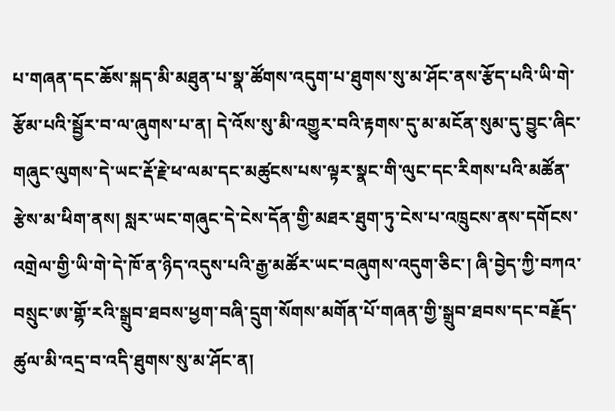པ་གཞན་དང་ཆོས་སྐད་མི་མཐུན་པ་སྣ་ཚོགས་འདུག་པ་ཐུགས་སུ་མ་ཤོང་ནས་རྩོད་པའི་ཡི་གེ་རྩོམ་པའི་སྦྱོར་བ་ལ་ཞུགས་པ་ན། དེ་འོས་སུ་མི་འགྱུར་བའི་རྟགས་དུ་མ་མངོན་སུམ་དུ་བྱུང་ཞིང་གཞུང་ལུགས་དེ་ཡང་རྡོ་རྗེ་ཕ་ལམ་དང་མཚུངས་པས་ལྟར་སྣང་གི་ལུང་དང་རིགས་པའི་མཚོན་རྩེས་མ་ཕིག་ནས། སླར་ཡང་གཞུང་དེ་ངེས་དོན་གྱི་མཐར་ཐུག་ཏུ་ངེས་པ་འཁྲུངས་ནས་དགོངས་འགྲེལ་གྱི་ཡི་གེ་དེ་ཁོ་ན་ཉིད་འདུས་པའི་རྒྱ་མཚོར་ཡང་བཞུགས་འདུག་ཅིང་། ཞི་བྱེད་ཀྱི་བཀའ་བསྲུང་ཨ་གྷོ་རའི་སྒྲུབ་ཐབས་ཕྱག་བཞི་དྲུག་སོགས་མགོན་པོ་གཞན་གྱི་སྒྲུབ་ཐབས་དང་བརྗོད་ཚུལ་མི་འདྲ་བ་འདི་ཐུགས་སུ་མ་ཤོང་ན།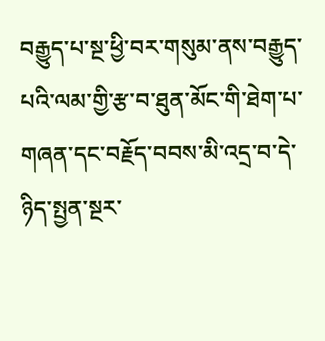བརྒྱུད་པ་སྔ་ཕྱི་བར་གསུམ་ནས་བརྒྱུད་པའི་ལམ་གྱི་རྩ་བ་ཐུན་མོང་གི་ཐེག་པ་གཞན་དང་བརྗོད་བབས་མི་འདྲ་བ་དེ་ཉིད་སྤྱན་སྔར་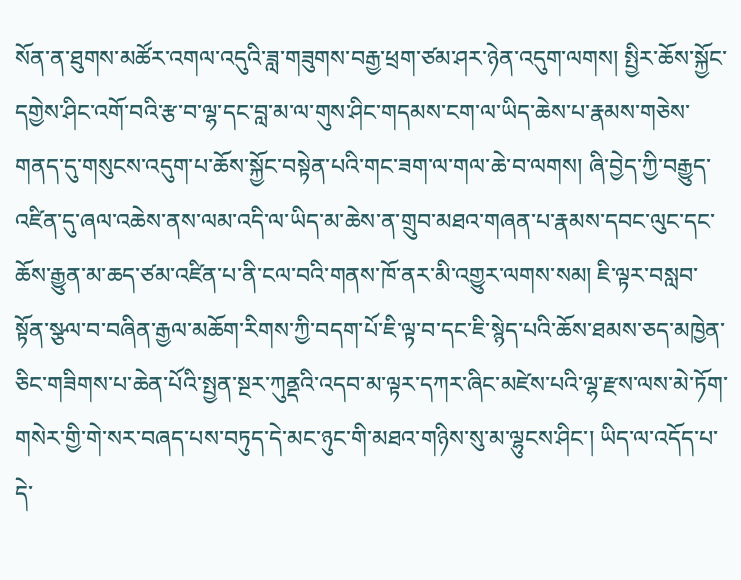སོན་ན་ཐུགས་མཚོར་འགལ་འདུའི་ཟླ་གཟུགས་བརྒྱ་ཕྲག་ཙམ་ཤར་ཉེན་འདུག་ལགས། སྤྱིར་ཆོས་སྐྱོང་དགྱེས་ཤིང་འགོ་བའི་རྩ་བ་ལྷ་དང་བླ་མ་ལ་གུས་ཤིང་གདམས་ངག་ལ་ཡིད་ཆེས་པ་རྣམས་གཅེས་གནད་དུ་གསུངས་འདུག་པ་ཆོས་སྐྱོང་བསྟེན་པའི་གང་ཟག་ལ་གལ་ཆེ་བ་ལགས། ཞི་བྱེད་ཀྱི་བརྒྱུད་འཛིན་དུ་ཞལ་འཆེས་ནས་ལམ་འདི་ལ་ཡིད་མ་ཆེས་ན་གྲུབ་མཐའ་གཞན་པ་རྣམས་དབང་ལུང་དང་ཆོས་རྒྱུན་མ་ཆད་ཙམ་འཛིན་པ་ནི་ངལ་བའི་གནས་ཁོ་ནར་མི་འགྱུར་ལགས་སམ། ཇི་ལྟར་བསླབ་སྟོན་སྩལ་བ་བཞིན་རྒྱལ་མཆོག་རིགས་ཀྱི་བདག་པོ་ཇི་ལྟ་བ་དང་ཇི་སྙེད་པའི་ཆོས་ཐམས་ཅད་མཁྱེན་ཅིང་གཟིགས་པ་ཆེན་པོའི་སྤྱན་སྔར་ཀུནྡའི་འདབ་མ་ལྟར་དཀར་ཞིང་མཛེས་པའི་ལྷ་རྫས་ལས་མེ་ཏོག་གསེར་གྱི་གེ་སར་བཞད་པས་བཏུད་དེ་མང་ཉུང་གི་མཐའ་གཉིས་སུ་མ་ལྷུངས་ཤིང་། ཡིད་ལ་འདོད་པ་དེ་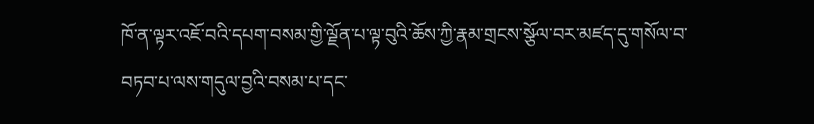ཁོ་ན་ལྟར་འཇོ་བའི་དཔག་བསམ་གྱི་ལྗོན་པ་ལྟ་བུའི་ཆོས་ཀྱི་རྣམ་གྲངས་སྩོལ་བར་མཛད་དུ་གསོལ་བ་བཏབ་པ་ལས་གདུལ་བྱའི་བསམ་པ་དང་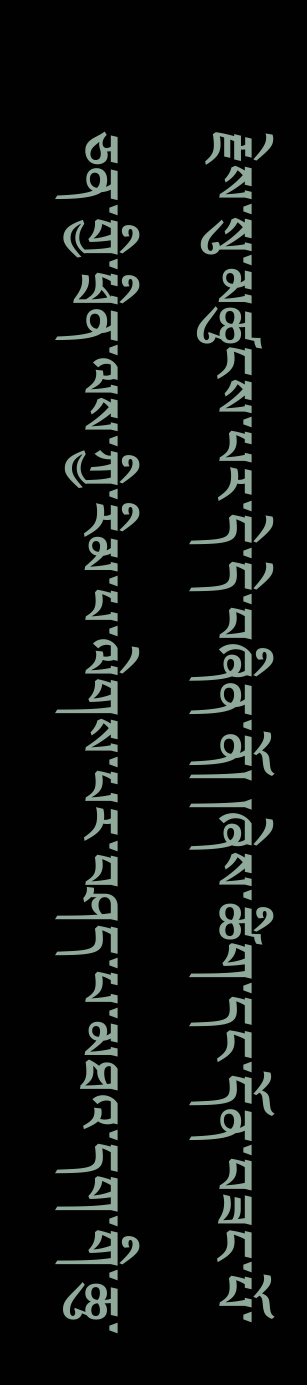རྗེས་སུ་མཚུངས་པར་དེ་དེ་བཞིན་ནོ། །ཞེས་ཚིག་དང་དོན་བཟང་པོ་ཅན་གྱི་ཕྲིན་ལས་ཀྱི་རིམ་པ་ལེགས་པར་བཤད་པ་མཐའ་དག་གི་ཆུ་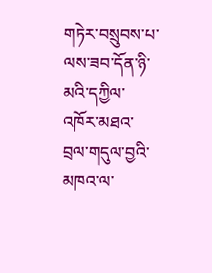གཏེར་བསྲུབས་པ་ལས་ཟབ་དོན་ཉི་མའི་དཀྱིལ་འཁོར་མཐའ་བྲལ་གདུལ་བྱའི་མཁའ་ལ་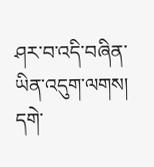ཤར་བ་འདི་བཞིན་ཡིན་འདུག་ལགས།
དགེ་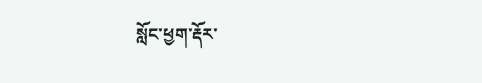སློང་ཕྱག་རྡོར་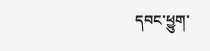དབང་ཕྱུག་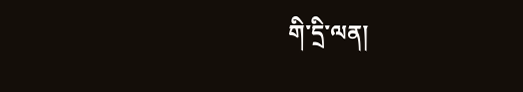གི་དྲི་ལན།